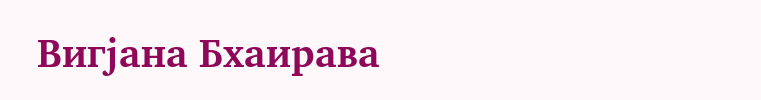Вигјана Бхаирава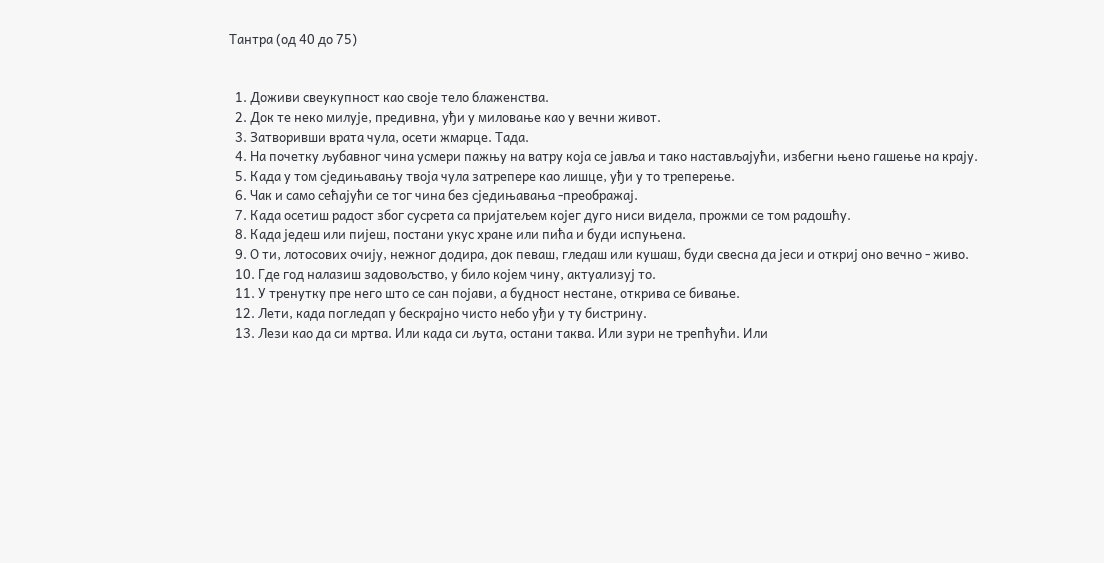Тантра (од 40 до 75)


  1. Доживи свеукупност као своје тело блаженства.
  2. Док те неко милује, предивна, уђи у миловање као у вечни живот.
  3. Затворивши врата чула, осети жмарце. Тада.
  4. На почетку љубавног чина усмери пажњу на ватру која се јавља и тако настављајући, избегни њено гашење на крају.
  5. Када у том сједињавању твоја чула затрепере као лишце, уђи у то треперење.
  6. Чак и само сећајући се тог чина без сједињавања ‐преображај.
  7. Када осетиш радост због сусрета са пријатељем којег дуго ниси видела, прожми се том радошћу.
  8. Када једеш или пијеш, постани укус хране или пића и буди испуњена.
  9. О ти, лотосових очију, нежног додира, док певаш, гледаш или кушаш, буди свесна да јеси и откриј оно вечно ‐ живо.
  10. Где год налазиш задовољство, у било којем чину, актуализуј то.
  11. У тренутку пре него што се сан појави, а будност нестане, открива се бивање.
  12. Лети, када погледап у бескрајно чисто небо уђи у ту бистрину.
  13. Лези као да си мртва. Или када си љута, остани таква. Или зури не трепћући. Или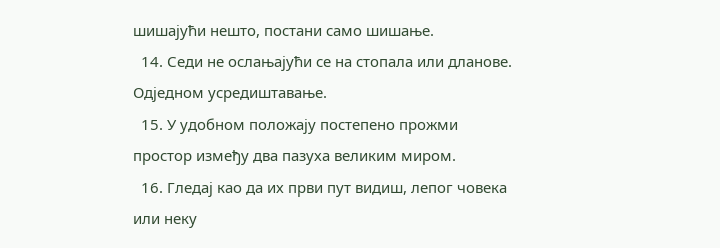шишајући нешто, постани само шишање.
  14. Седи не ослањајући се на стопала или дланове. Одједном усредиштавање.
  15. У удобном положају постепено прожми простор између два пазуха великим миром.
  16. Гледај као да их први пут видиш, лепог човека или неку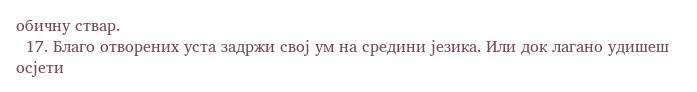обичну ствар.
  17. Благо отворених уста задржи свој ум на средини језика. Или док лагано удишеш осјети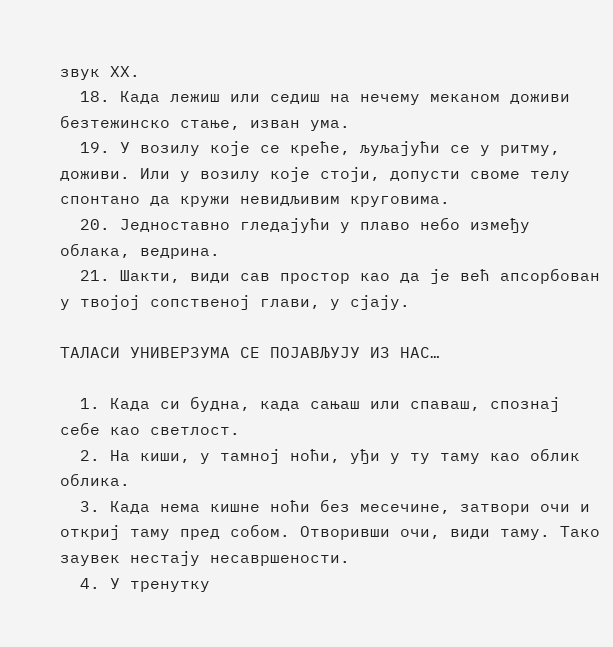звук ХХ.
  18. Када лежиш или седиш на нечему меканом доживи безтежинско стање, изван ума.
  19. У возилу које се креће, љуљајући се у ритму, доживи. Или у возилу које стоји, допусти своме телу спонтано да кружи невидљивим круговима.
  20. Једноставно гледајући у плаво небо између облака, ведрина.
  21. Шакти, види сав простор као да је већ апсорбован у твојој сопственој глави, у сјају.

ТАЛАСИ УНИВЕРЗУМА СЕ ПОЈАВЉУЈУ ИЗ НАС…

  1. Када си будна, када сањаш или спаваш, спознај себе као светлост.
  2. На киши, у тамној ноћи, уђи у ту таму као облик облика.
  3. Када нема кишне ноћи без месечине, затвори очи и откриј таму пред собом. Отворивши очи, види таму. Тако заувек нестају несавршености.
  4. У тренутку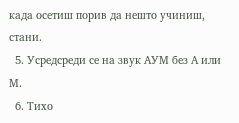када осетиш порив да нешто учиниш, стани.
  5. Усредсреди се на звук АУМ без А или М.
  6. Тихо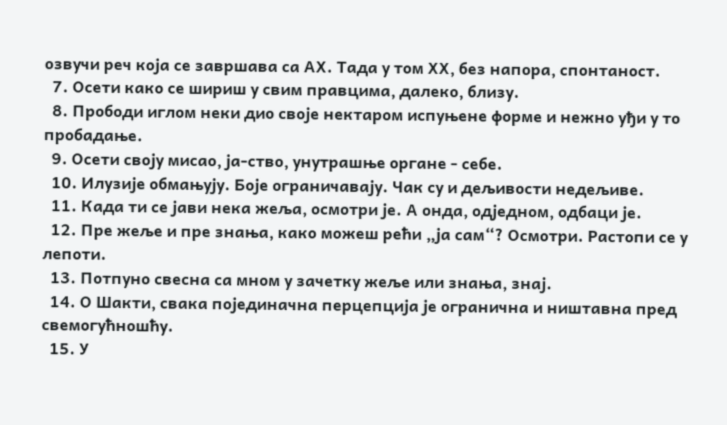озвучи реч која се завршава са АХ. Тада у том ХХ, без напора, спонтаност.
  7. Осети како се шириш у свим правцима, далеко, близу.
  8. Прободи иглом неки дио своје нектаром испуњене форме и нежно уђи у то пробадање.
  9. Осети своју мисао, ја‐ство, унутрашње органе ‐ себе.
  10. Илузије обмањују. Боје ограничавају. Чак су и дељивости недељиве.
  11. Када ти се јави нека жеља, осмотри је. А онда, одједном, одбаци је.
  12. Пре жеље и пре знања, како можеш рећи „ја сам“? Осмотри. Растопи се у лепоти.
  13. Потпуно свесна са мном у зачетку жеље или знања, знај.
  14. О Шакти, свака појединачна перцепција је огранична и ништавна пред свемогућношћу.
  15. У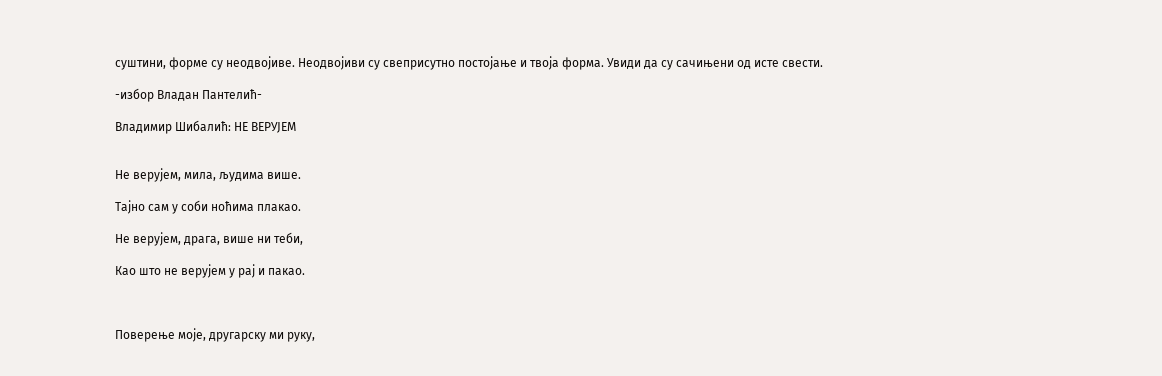суштини, форме су неодвојиве. Неодвојиви су свеприсутно постојање и твоја форма. Увиди да су сачињени од исте свести.

-избор Владан Пантелић-

Владимир Шибалић: НЕ ВЕРУЈЕМ


Не верујем, мила, људима више.

Тајно сам у соби ноћима плакао.

Не верујем, драга, више ни теби,

Као што не верујем у рај и пакао.



Поверење моје, другарску ми руку,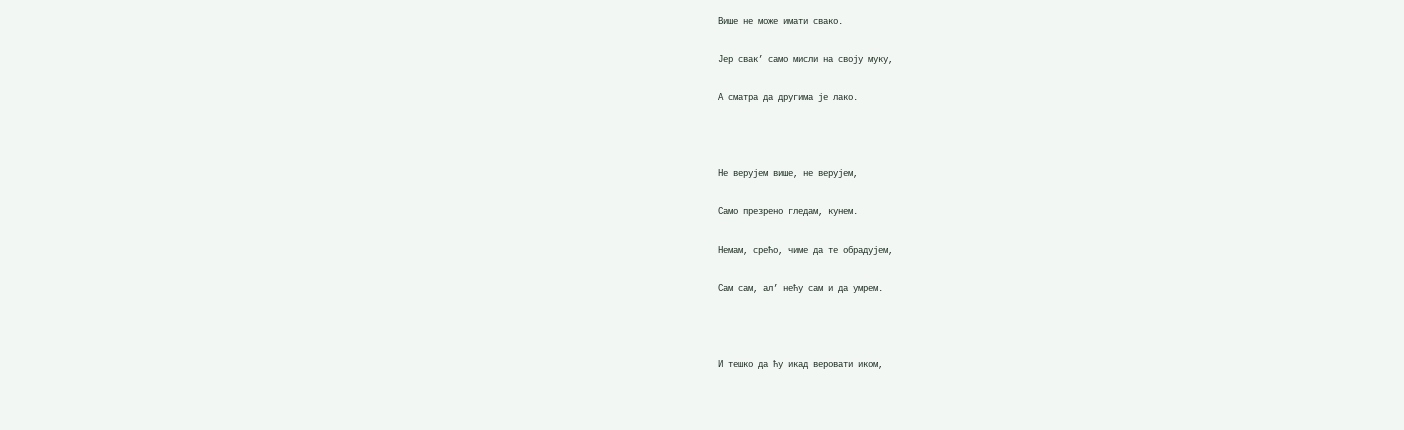Више не може имати свако.

Јер свак’ само мисли на своју муку,

А сматра да другима је лако.



Не верујем више, не верујем,

Само презрено гледам, кунем.

Немам, срећо, чиме да те обрадујем,

Сам сам, ал’ нећу сам и да умрем.



И тешко да ћу икад веровати иком,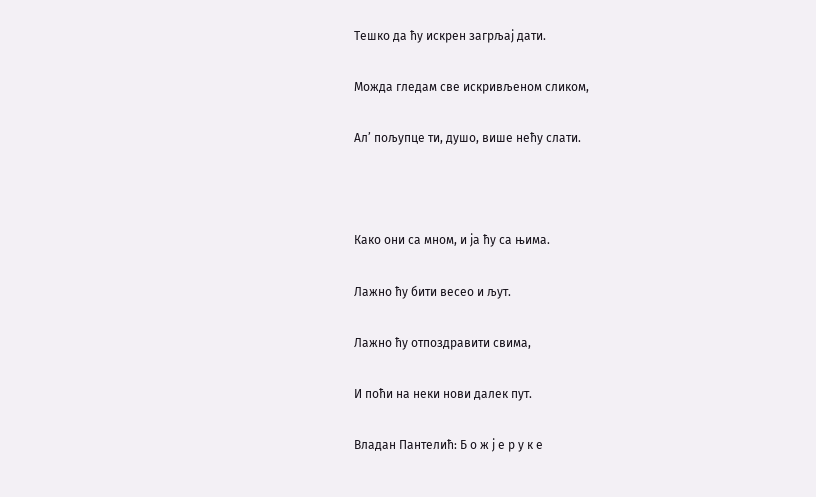Тешко да ћу искрен загрљај дати.

Можда гледам све искривљеном сликом,

Ал’ пољупце ти, душо, више нећу слати.



Како они са мном, и ја ћу са њима.

Лажно ћу бити весео и љут.

Лажно ћу отпоздравити свима,

И поћи на неки нови далек пут.

Владан Пантелић: Б о ж ј е р у к е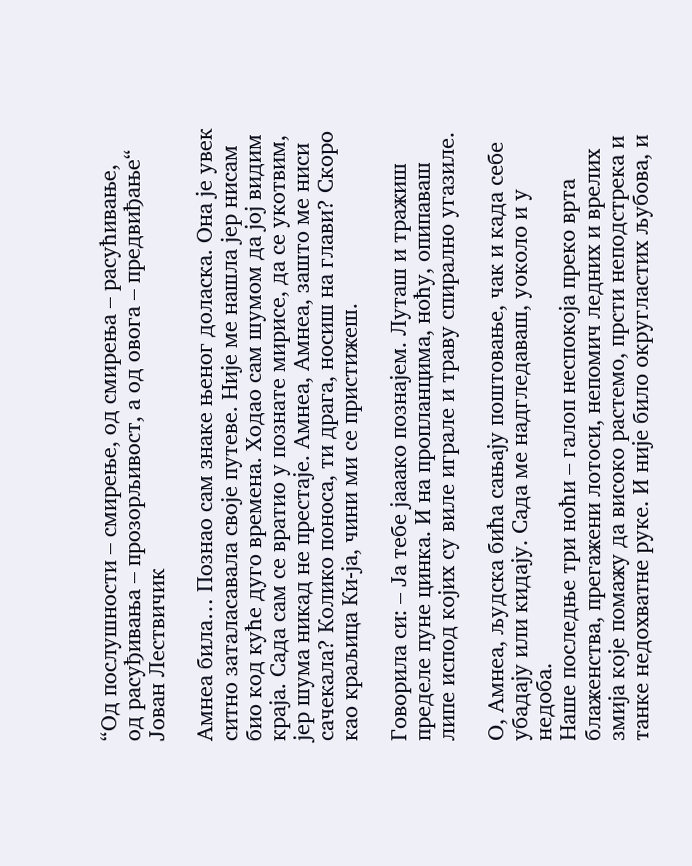“Од послушности – смирење, од смирења – расућивање,
од расуђивања – прозорљивост, а од овога – предвиђање“
Јован Лествичик

Амнеа била… Познао сам знаке њеног доласка. Она је увек ситно заталасавала своје путеве. Није ме нашла јер нисам био код куће дуго времена. Ходао сам шумом да јој видим краја. Сада сам се вратио у познате мирисе, да се укотвим, јер шума никад не престаје. Амнеа, Амнеа, зашто ме ниси сачекала? Колико поноса, ти драга, носиш на глави? Скоро као краљица Ки-ја, чини ми се пристижеш.

Говорила си: – Ја тебе јааако познајем. Луташ и тражиш пределе пуне цинка. И на пропланцима, ноћу, опипаваш липе испод којих су виле играле и траву спирално угазиле.

О, Амнеа, људска бића сањају поштовање, чак и када себе убадају или кидају. Сада ме надгледаваш, уоколо и у недоба.
Наше последње три ноћи – галоп неспокоја преко врта блаженства, прегажени лотоси, непомич ледних и врелих змија које помажу да високо растемо, прсти неподстрека и танке недохватне руке. И није било округластих љубова, и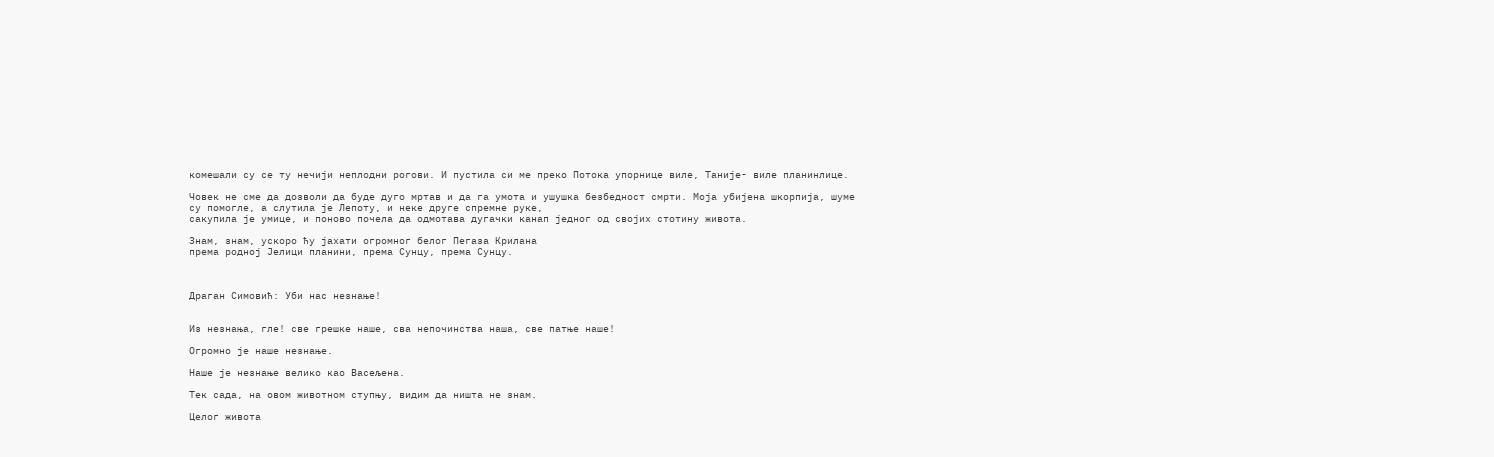комешали су се ту нечији неплодни рогови. И пустила си ме преко Потока упорнице виле, Таније- виле планинлице.

Човек не сме да дозволи да буде дуго мртав и да га умота и ушушка безбедност смрти. Моја убијена шкорпија, шуме су помогле, а слутила је Лепоту, и неке друге спремне руке,
сакупила је умице, и поново почела да одмотава дугачки канап једног од својих стотину живота.

Знам, знам, ускоро ћу јахати огромног белог Пегаза Крилана
према родној Јелици планини, према Сунцу, према Сунцу.



Драган Симовић: Уби нас незнање!


Из незнања, гле! све грешке наше, сва непочинства наша, све патње наше!

Огромно је наше незнање.

Наше је незнање велико као Васељена.

Тек сада, на овом животном ступњу, видим да ништа не знам.

Целог живота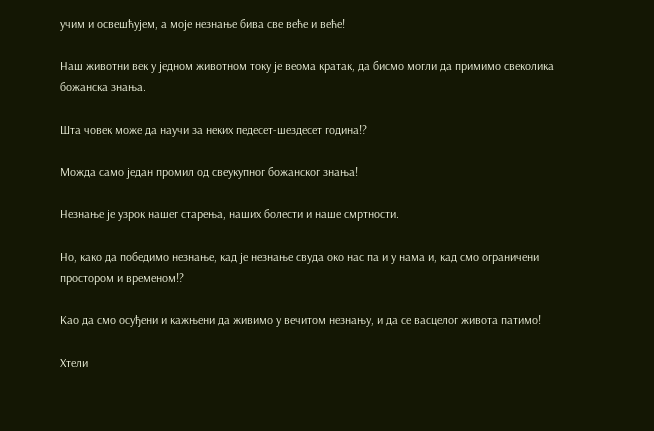учим и освешћујем, а моје незнање бива све веће и веће!

Наш животни век у једном животном току је веома кратак, да бисмо могли да примимо свеколика божанска знања.

Шта човек може да научи за неких педесет-шездесет година!?

Можда само један промил од свеукупног божанског знања!

Незнање је узрок нашег старења, наших болести и наше смртности.

Но, како да победимо незнање, кад је незнање свуда око нас па и у нама и, кад смо ограничени простором и временом!?

Као да смо осуђени и кажњени да живимо у вечитом незнању, и да се васцелог живота патимо!

Хтели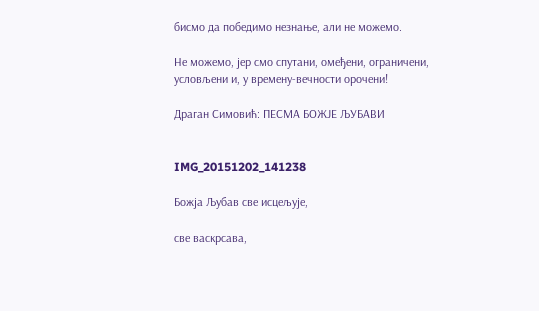бисмо да победимо незнање, али не можемо.

Не можемо, јер смо спутани, омеђени, ограничени, условљени и, у времену-вечности орочени!

Драган Симовић: ПЕСМА БОЖЈЕ ЉУБАВИ


IMG_20151202_141238

Божја Љубав све исцељује,

све васкрсава,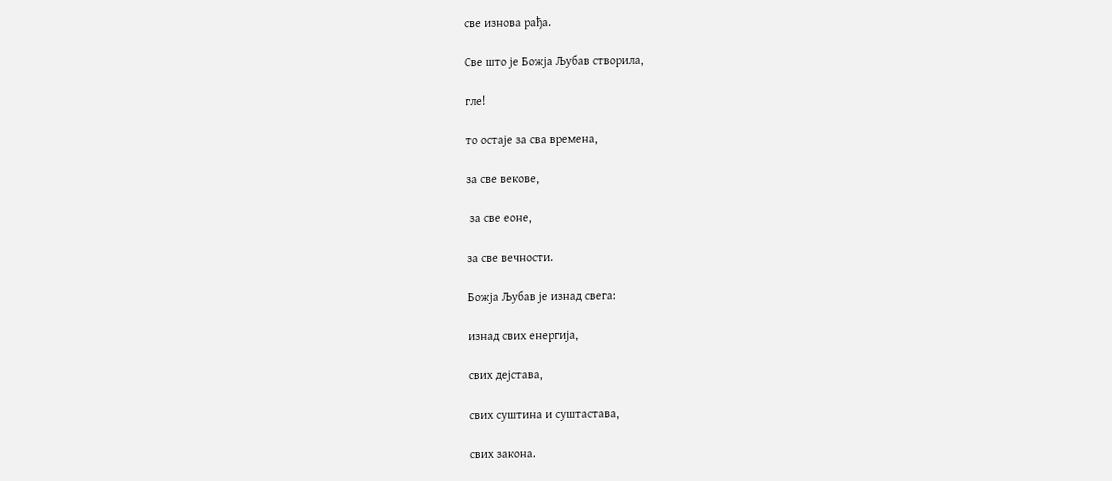све изнова рађа.

Све што је Божја Љубав створила,

гле!

то остаје за сва времена,

за све векове,

 за све еоне,

за све вечности.

Божја Љубав је изнад свега:

изнад свих енергија,

свих дејстава,

свих суштина и суштастава,

свих закона.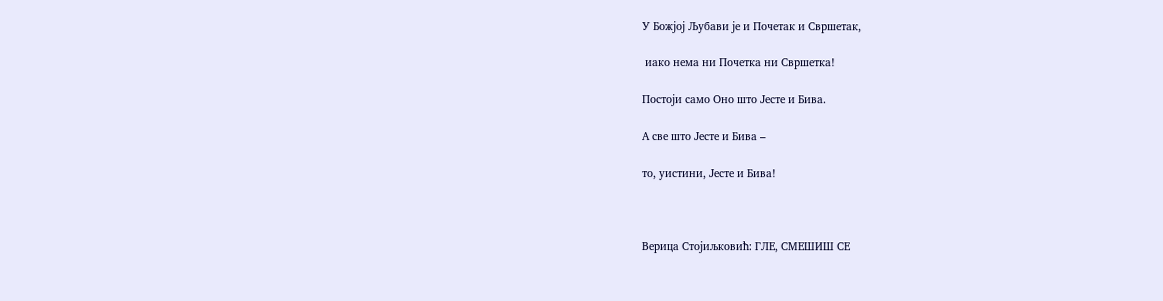У Божјој Љубави је и Почетак и Свршетак,

 иако нема ни Почетка ни Свршетка!

Постоји само Оно што Јесте и Бива.

А све што Јесте и Бива –

то, уистини, Јесте и Бива!



Верица Стојиљковић: ГЛЕ, СМЕШИШ СЕ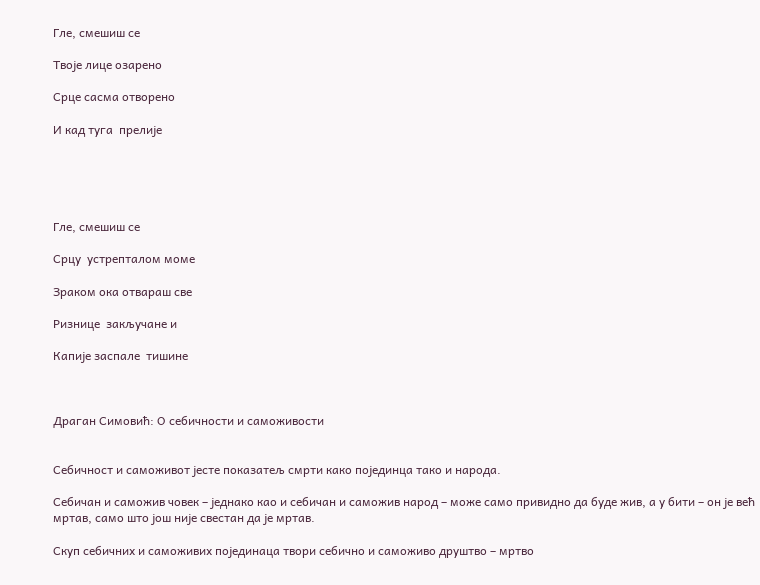Гле, смешиш се

Твоје лице озарено

Срце сасма отворено

И кад туга  прелије





Гле, смешиш се

Срцу  устрепталом моме

Зраком ока отвараш све

Ризнице  закључане и

Капије заспале  тишине



Драган Симовић: О себичности и саможивости


Себичност и саможивот јесте показатељ смрти како појединца тако и народа.

Себичан и саможив човек – једнако као и себичан и саможив народ – може само привидно да буде жив, а у бити – он је већ мртав, само што још није свестан да је мртав.

Скуп себичних и саможивих појединаца твори себично и саможиво друштво – мртво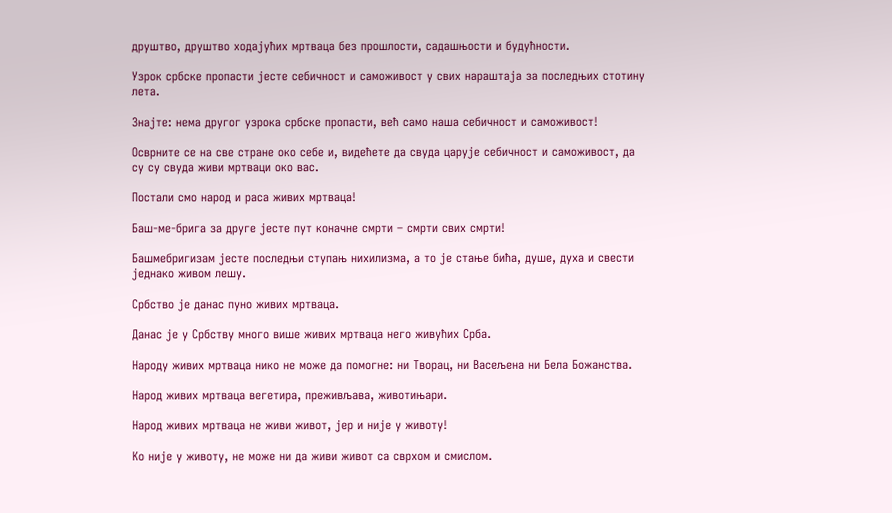друштво, друштво ходајућих мртваца без прошлости, садашњости и будућности.

Узрок србске пропасти јесте себичност и саможивост у свих нараштаја за последњих стотину лета.

Знајте: нема другог узрока србске пропасти, већ само наша себичност и саможивост!

Осврните се на све стране око себе и, видећете да свуда царује себичност и саможивост, да су су свуда живи мртваци око вас.

Постали смо народ и раса живих мртваца!

Баш-ме-брига за друге јесте пут коначне смрти – смрти свих смрти!

Башмебригизам јесте последњи ступањ нихилизма, а то је стање бића, душе, духа и свести једнако живом лешу.

Србство је данас пуно живих мртваца.

Данас је у Србству много више живих мртваца него живућих Срба.

Народу живих мртваца нико не може да помогне: ни Творац, ни Васељена ни Бела Божанства.

Народ живих мртваца вегетира, преживљава, животињари.

Народ живих мртваца не живи живот, јер и није у животу!

Ко није у животу, не може ни да живи живот са сврхом и смислом.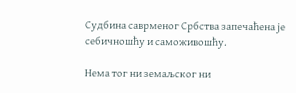Судбина саврменог Србства запечаћена је себичношћу и саможивошћу.

Нема тог ни земаљског ни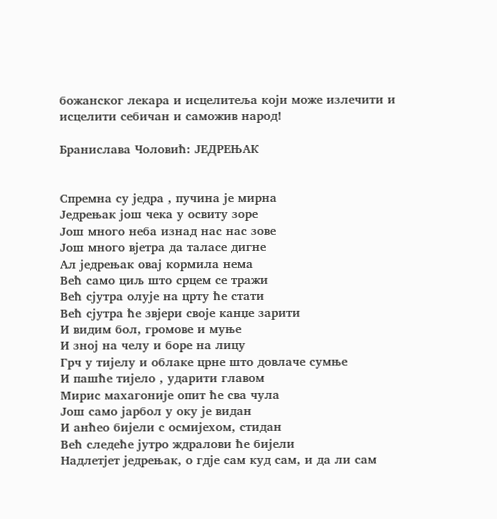божанског лекара и исцелитеља који може излечити и исцелити себичан и саможив народ!

Бранислава Чоловић: ЈЕДРЕЊАК


Спремна су једра , пучина је мирна
Једрењак још чека у освиту зоре
Још много неба изнад нас нас зове
Још много вјетра да таласе дигне
Ал једрењак овај кормила нема
Већ само циљ што срцем се тражи
Већ сјутра олује на црту ће стати
Већ сјутра ће звјери своје канџе зарити
И видим бол, громове и муње
И зној на челу и боре на лицу
Грч у тијелу и облаке црне што довлаче сумње
И пашће тијело , ударити главом
Мирис махагоније опит ће сва чула
Још само јарбол у оку је видан
И анћео бијели с осмијехом, стидан
Већ следеће јутро ждралови ће бијели
Надлетјет једрењак, о гдје сам куд сам, и да ли сам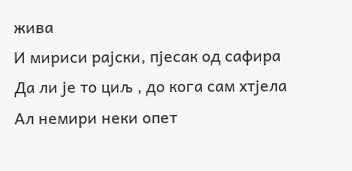жива
И мириси рајски, пјесак од сафира
Да ли је то циљ , до кога сам хтјела
Ал немири неки опет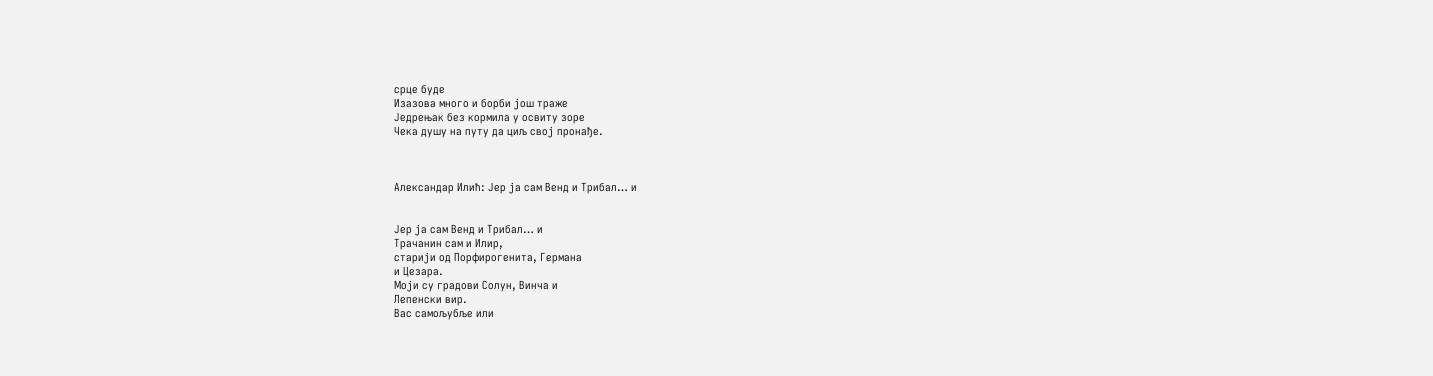срце буде
Изазова много и борби још траже
Једрењак без кормила у освиту зоре
Чека душу на путу да циљ свој пронађе.



Александар Илић: Јер ја сам Венд и Трибал… и


Јер ја сам Венд и Трибал… и
Трачанин сам и Илир,
старији од Порфирогенита, Германа
и Цезара.
Моји су градови Солун, Винча и
Лепенски вир.
Вас самољубље или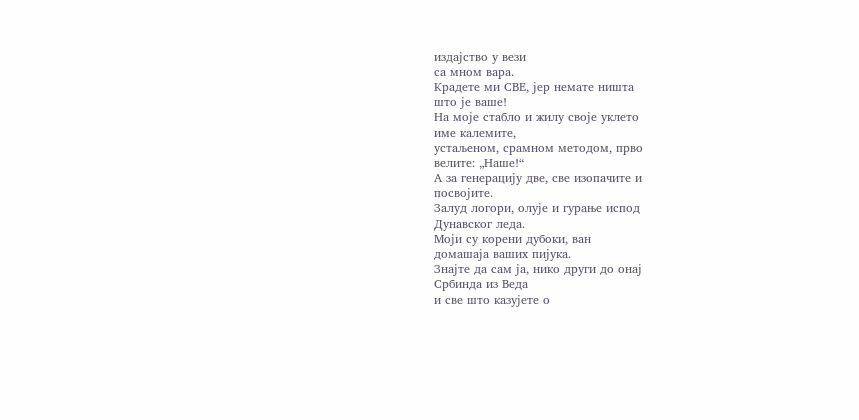издајство у вези
са мном вара.
Крадете ми СВЕ, јер немате ништа
што је ваше!
На моје стабло и жилу своје уклето
име калемите,
устаљеном, срамном методом, прво
велите: „Наше!“
А за генерацију две, све изопачите и
посвојите.
Залуд логори, олује и гурање испод
Дунавског леда.
Моји су корени дубоки, ван
домашаја ваших пијука.
Знајте да сам ја, нико други до онај
Србинда из Веда
и све што казујете о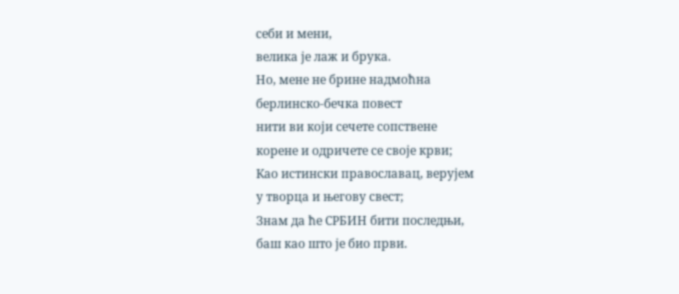себи и мени,
велика је лаж и брука.
Но, мене не брине надмоћна
берлинско-бечка повест
нити ви који сечете сопствене
корене и одричете се своје крви;
Као истински православац, верујем
у творца и његову свест;
Знам да ће СРБИН бити последњи,
баш као што је био први.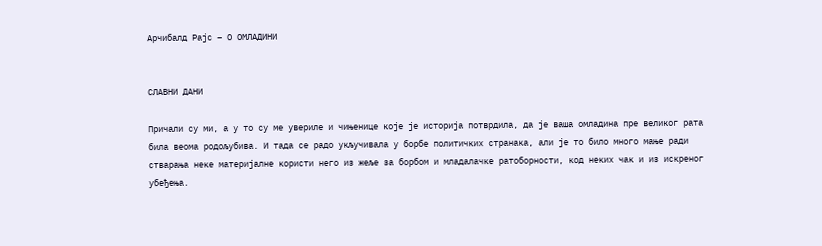Арчибалд Рајс – О ОМЛАДИНИ


СЛАВНИ ДАНИ

Причали су ми, а у то су ме увериле и чињенице које је историја потврдила, да је ваша омладина пре великог рата била веома родољубива. И тада се радо укључивала у борбе политичких странака, али је то било много мање ради стварања неке материјалне користи него из жеље за борбом и младалачке ратоборности, код неких чак и из искреног убеђења.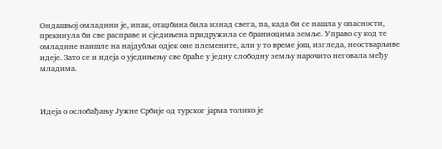Ондашњој омладини је, ипак, отаџбина била изнад свега, па, када би се нашла у опасности, прекинула би све расправе и сједињена придружила се браниоцима земље. Управо су код те омладине наишле на најдубљи одјек оне племените, али у то време још, изгледа, неостварљиве идеје. Зато се и идеја о уједињењу све браће у једну слободну земљу нарочито неговала међу младима.



Идеја о ослобађању Јужне Србије од турског јарма толико је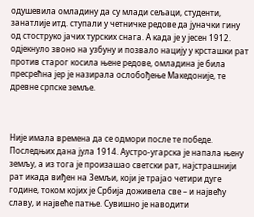одушевила омладину да су млади сељаци, студенти, занатлије итд. ступали у четничке редове да јуначки гину од стоструко јачих турских снага. А када је у јесен 1912. одјекнуло звоно на узбуну и позвало нацију у крсташки рат против старог косила њене редове, омладина је била пресрећна јер је назирала ослобођење Македоније, те древне српске земље.



Није имала времена да се одмори после те победе. Последњих дана јула 1914. Аустро-угарска је напала њену земљу, а из тога је произашао светски рат, најстрашнији рат икада виђен на Земљи, који је трајао четири дуге године, током којих је Србија доживела све – и највећу славу, и највеће патње. Сувишно је наводити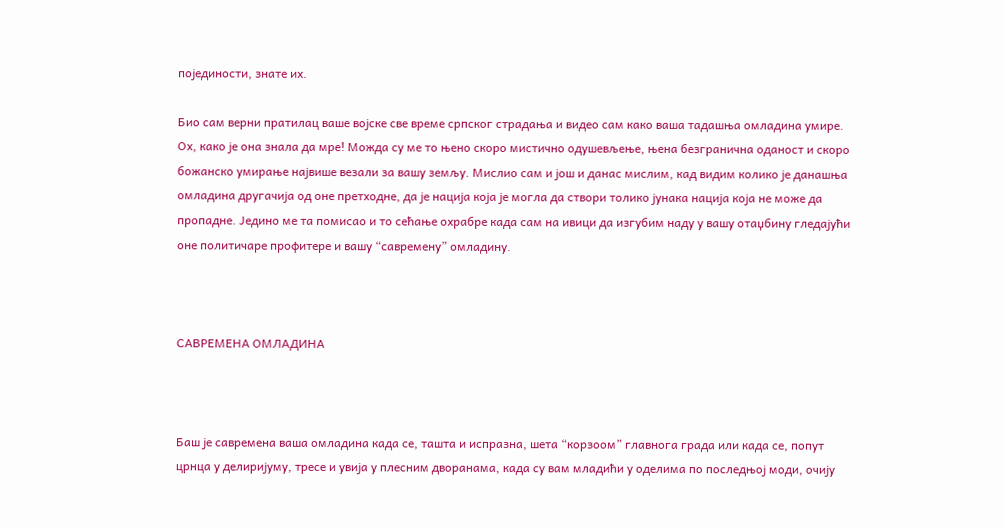појединости, знате их.

Био сам верни пратилац ваше војске све време српског страдања и видео сам како ваша тадашња омладина умире. Ох, како је она знала да мре! Можда су ме то њено скоро мистично одушевљење, њена безгранична оданост и скоро божанско умирање највише везали за вашу земљу. Мислио сам и још и данас мислим, кад видим колико је данашња омладина другачија од оне претходне, да је нација која је могла да створи толико јунака нација која не може да пропадне. Једино ме та помисао и то сећање охрабре када сам на ивици да изгубим наду у вашу отаџбину гледајући оне политичаре профитере и вашу “савремену” омладину.



САВРЕМЕНА ОМЛАДИНА



Баш је савремена ваша омладина када се, ташта и испразна, шета “корзоом” главнога града или када се, попут црнца у делиријуму, тресе и увија у плесним дворанама, када су вам младићи у оделима по последњој моди, очију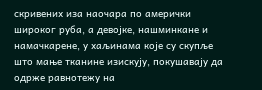скривених иза наочара по амерички широког руба, а девојке, нашминкане и намачкарене, у хаљинама које су скупље што мање тканине изискују, покушавају да одрже равнотежу на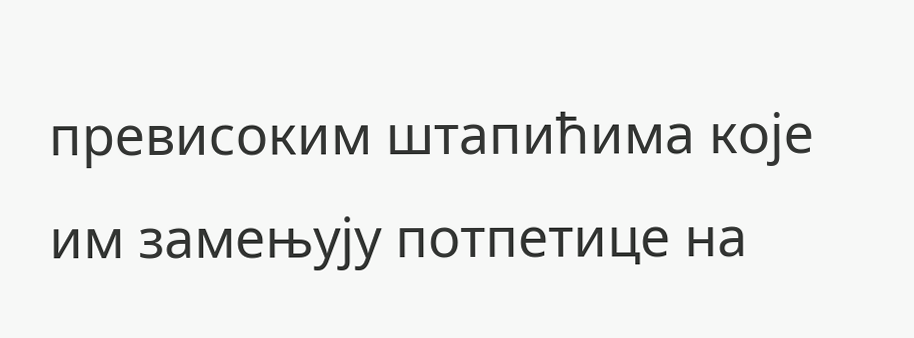превисоким штапићима које им замењују потпетице на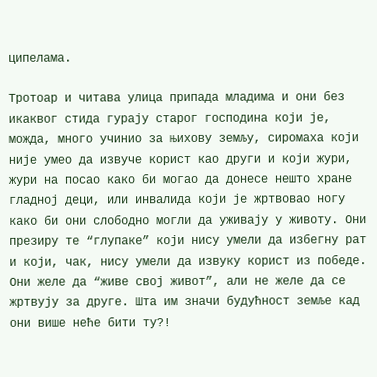ципелама.

Тротоар и читава улица припада младима и они без икаквог стида гурају старог господина који је, можда, много учинио за њихову земљу, сиромаха који није умео да извуче корист као други и који жури, жури на посао како би могао да донесе нешто хране гладној деци, или инвалида који је жртвовао ногу како би они слободно могли да уживају у животу. Они презиру те “глупаке” који нису умели да избегну рат и који, чак, нису умели да извуку корист из победе. Они желе да “живе свој живот”, али не желе да се жртвују за друге. Шта им значи будућност земље кад они више неће бити ту?!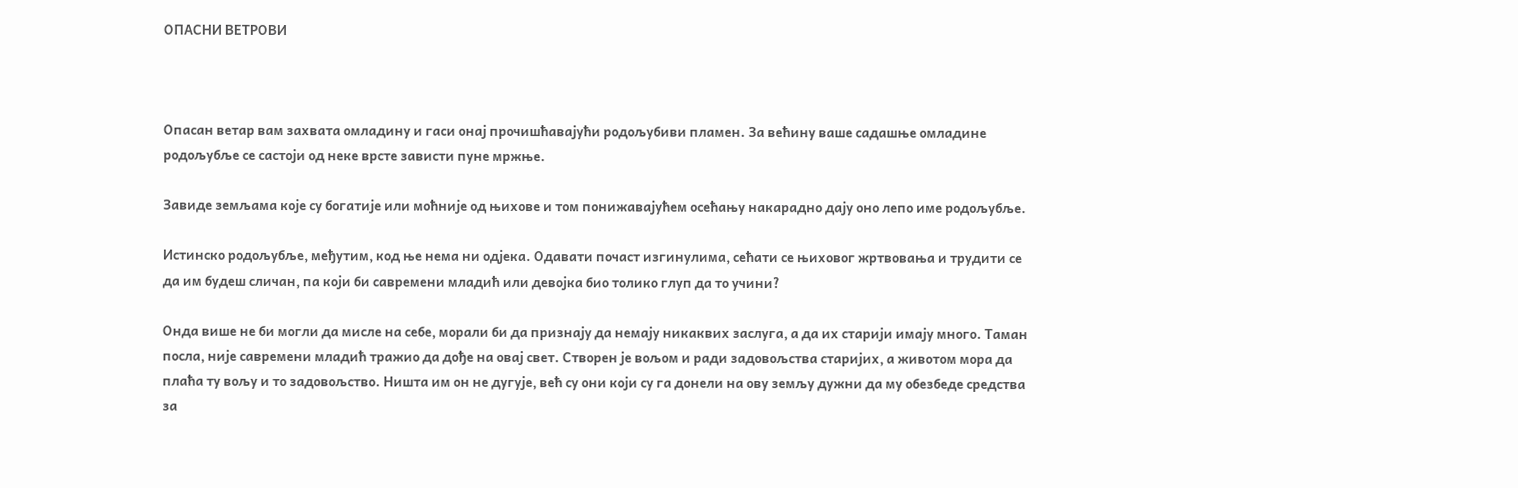ОПАСНИ ВЕТРОВИ



Опасан ветар вам захвата омладину и гаси онај прочишћавајући родољубиви пламен. За већину ваше садашње омладине родољубље се састоји од неке врсте зависти пуне мржње.

Завиде земљама које су богатије или моћније од њихове и том понижавајућем осећању накарадно дају оно лепо име родољубље.

Истинско родољубље, међутим, код ње нема ни одјека. Одавати почаст изгинулима, сећати се њиховог жртвовања и трудити се да им будеш сличан, па који би савремени младић или девојка био толико глуп да то учини?

Онда више не би могли да мисле на себе, морали би да признају да немају никаквих заслуга, а да их старији имају много. Таман посла, није савремени младић тражио да дође на овај свет. Створен је вољом и ради задовољства старијих, а животом мора да плаћа ту вољу и то задовољство. Ништа им он не дугује, већ су они који су га донели на ову земљу дужни да му обезбеде средства за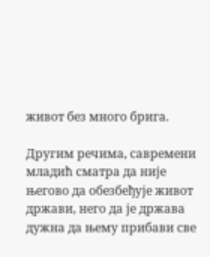живот без много брига.

Другим речима, савремени младић сматра да није његово да обезбеђује живот држави, него да је држава дужна да њему прибави све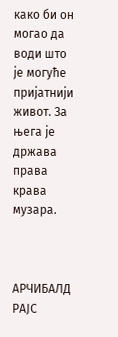како би он могао да води што је могуће пријатнији живот. За њега је држава права крава музара.



АРЧИБАЛД РАЈС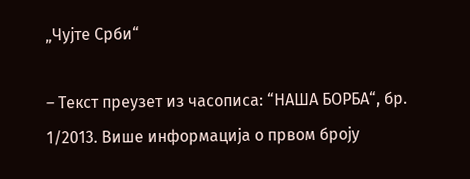„Чујте Срби“

– Текст преузет из часописа: “НАША БОРБА“, бр. 1/2013. Више информација о првом броју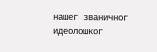нашег званичног идеолошког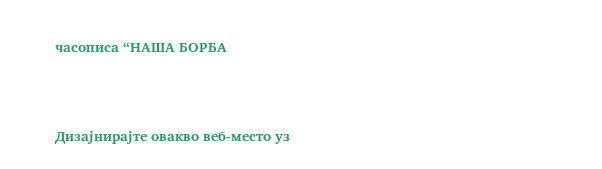часописа “НАША БОРБА



Дизајнирајте овакво веб-место уз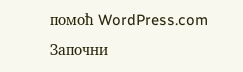помоћ WordPress.com
Започни